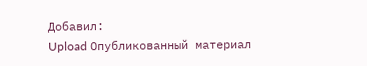Добавил:
Upload Опубликованный материал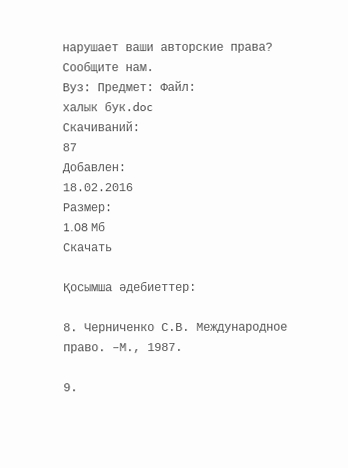нарушает ваши авторские права? Сообщите нам.
Вуз: Предмет: Файл:
халык бук.doc
Скачиваний:
87
Добавлен:
18.02.2016
Размер:
1.08 Mб
Скачать

Қосымша әдебиеттер:

8. Черниченко С.В. Международное право. –М., 1987.

9.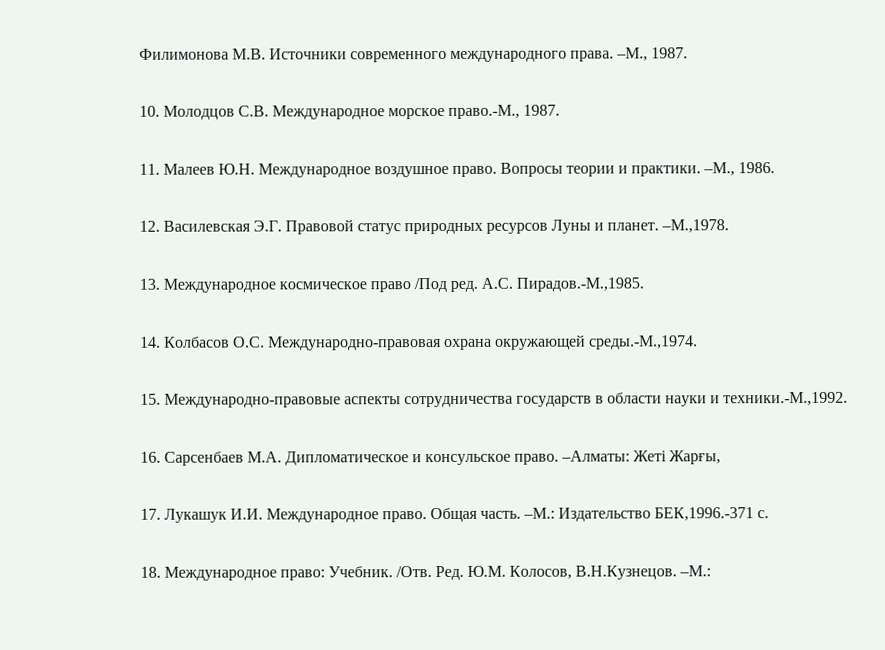Филимонова М.В. Источники современного международного права. –М., 1987.

10. Молодцов С.В. Международное морское право.-М., 1987.

11. Малеев Ю.Н. Международное воздушное право. Вопросы теории и практики. –М., 1986.

12. Василевская Э.Г. Правовой статус природных ресурсов Луны и планет. –М.,1978.

13. Международное космическое право /Под ред. А.С. Пирадов.-М.,1985.

14. Колбасов О.С. Международно-правовая охрана окружающей среды.-М.,1974.

15. Международно-правовые аспекты сотрудничества государств в области науки и техники.-М.,1992.

16. Сарсенбаев М.А. Дипломатическое и консульское право. –Алматы: Жеті Жарғы,

17. Лукашук И.И. Международное право. Общая часть. –М.: Издательство БЕК,1996.-371 с.

18. Международное право: Учебник. /Отв. Ред. Ю.М. Колосов, В.Н.Кузнецов. –М.: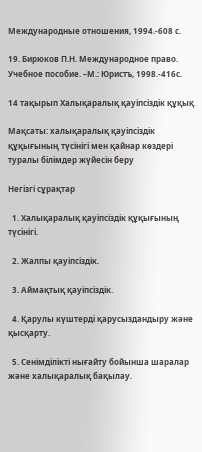Международные отношения, 1994.-608 с.

19. Бирюков П.Н. Международное право. Учебное пособие. –М.: Юристъ, 1998.-416с.

14 тақырып Халықаралық қауіпсіздік құқық

Мақсаты: халықаралық қауіпсіздік құқығының түсінігі мен қайнар көздері туралы білімдер жүйесін беру

Негізгі сұрақтар

  1. Халықаралық қауіпсіздік құқығының түсінігі.

  2. Жалпы қауіпсіздік.

  3. Аймақтық қауіпсіздік.

  4. Қарулы күштерді қарусыздандыру және қысқарту.

  5. Сенімділікті нығайту бойынша шаралар және халықаралық бақылау.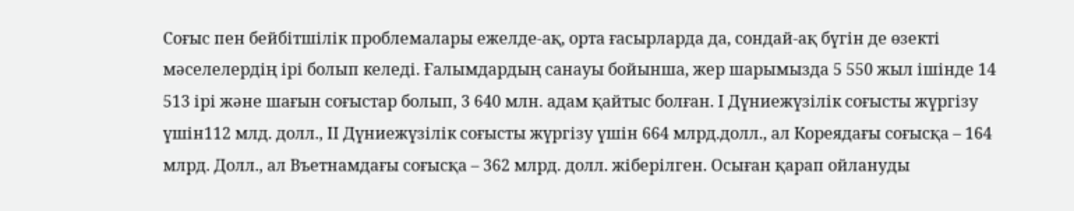Соғыс пен бейбітшілік проблемалары ежелде-ақ, орта ғасырларда да, сондай-ақ бүгін де өзекті мәселелердің ірі болып келеді. Ғалымдардың санауы бойынша, жер шарымызда 5 550 жыл ішінде 14 513 ірі және шағын соғыстар болып, 3 640 млн. адам қайтыс болған. І Дүниежүзілік соғысты жүргізу үшін112 млд. долл., ІІ Дүниежүзілік соғысты жүргізу үшін 664 млрд.долл., ал Кореядағы соғысқа – 164 млрд. Долл., ал Въетнамдағы соғысқа – 362 млрд. долл. жіберілген. Осыған қарап ойлануды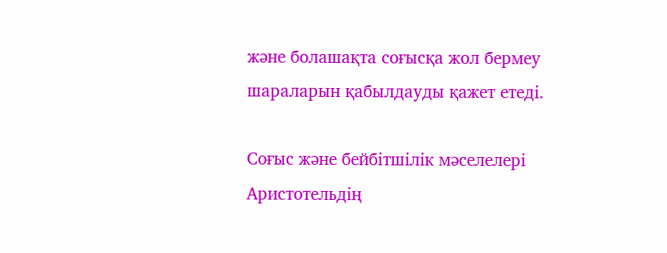және болашақта соғысқа жол бермеу шараларын қабылдауды қажет етеді.

Соғыс және бейбітшілік мәселелері Аристотельдің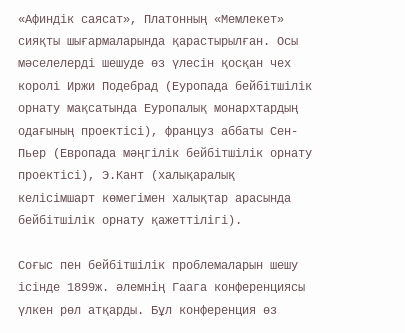«Афиндік саясат», Платонның «Мемлекет» сияқты шығармаларында қарастырылған. Осы мәселелерді шешуде өз үлесін қосқан чех королі Иржи Подебрад (Еуропада бейбітшілік орнату мақсатында Еуропалық монархтардың одағының проектісі), француз аббаты Сен-Пьер (Европада мәңгілік бейбітшілік орнату проектісі), Э.Кант (халықаралық келісімшарт көмегімен халықтар арасында бейбітшілік орнату қажеттілігі).

Соғыс пен бейбітшілік проблемаларын шешу ісінде 1899ж. әлемнің Гаага конференциясы үлкен рөл атқарды. Бұл конференция өз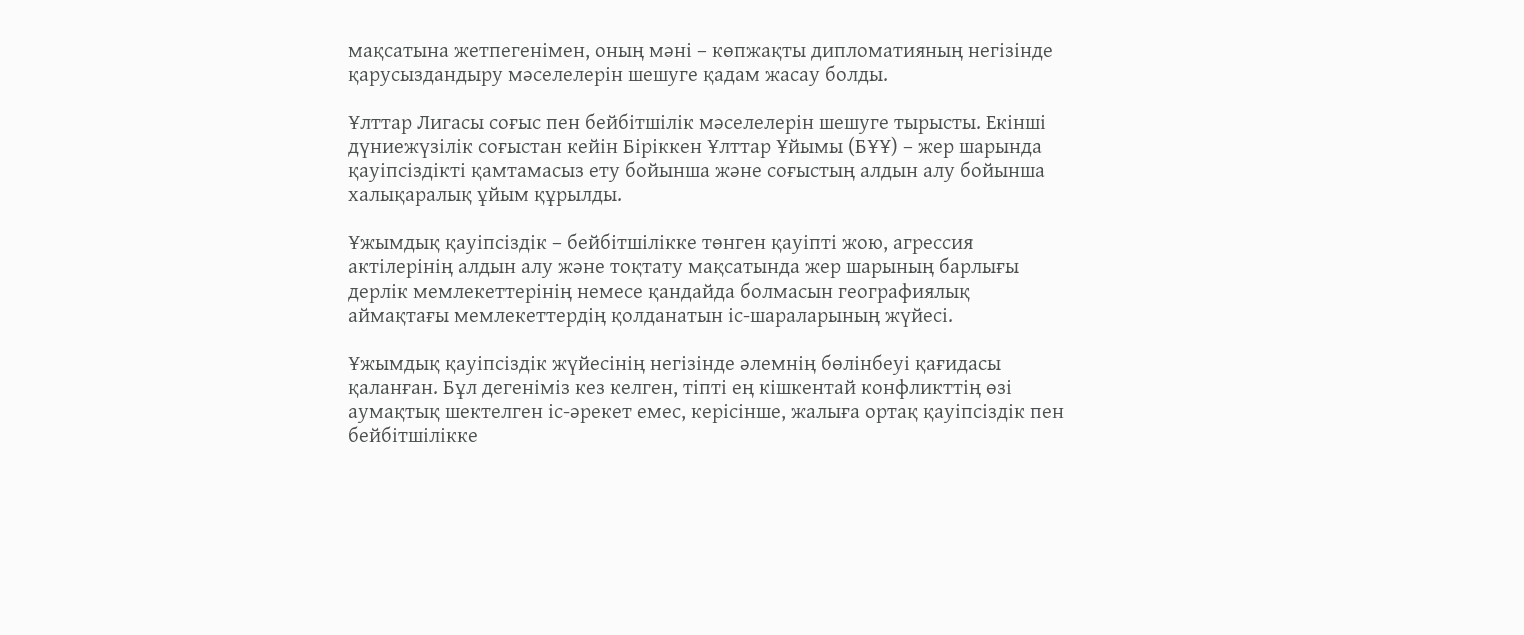мақсатына жетпегенімен, оның мәні – көпжақты дипломатияның негізінде қарусыздандыру мәселелерін шешуге қадам жасау болды.

Ұлттар Лигасы соғыс пен бейбітшілік мәселелерін шешуге тырысты. Екінші дүниежүзілік соғыстан кейін Біріккен Ұлттар Ұйымы (БҰҰ) – жер шарында қауіпсіздікті қамтамасыз ету бойынша және соғыстың алдын алу бойынша халықаралық ұйым құрылды.

Ұжымдық қауіпсіздік – бейбітшілікке төнген қауіпті жою, агрессия актілерінің алдын алу және тоқтату мақсатында жер шарының барлығы дерлік мемлекеттерінің немесе қандайда болмасын географиялық аймақтағы мемлекеттердің қолданатын іс-шараларының жүйесі.

Ұжымдық қауіпсіздік жүйесінің негізінде әлемнің бөлінбеуі қағидасы қаланған. Бұл дегеніміз кез келген, тіпті ең кішкентай конфликттің өзі аумақтық шектелген іс-әрекет емес, керісінше, жалыға ортақ қауіпсіздік пен бейбітшілікке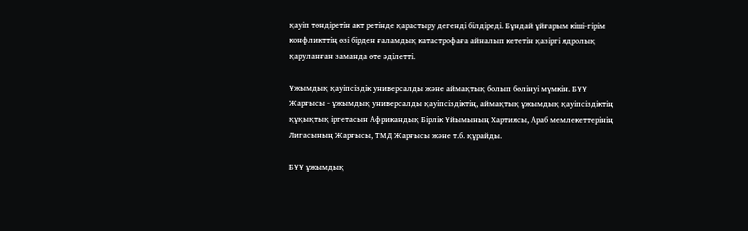қауіп төндіретін акт ретінде қарастыру дегенді білдіреді. Бұндай ұйғарым кіші-гірім конфликттің өзі бірден ғаламдық катастрофаға айналып кететін қазіргі ядролық қаруланған заманда өте әділетті.

Ұжымдық қауіпсіздік универсалды және аймақтық болып бөлінуі мүмкін. БҰҰ Жарғысы - ұжымдық универсалды қауіпсіздіктің, аймақтық ұжымдық қауіпсіздіктің құқықтық іргетасын Африкандық Бірлік Ұйымының Хартиясы, Араб мемлекеттерінің Лигасының Жарғысы, ТМД Жарғысы және т.б. құрайды.

БҰҰ ұжымдық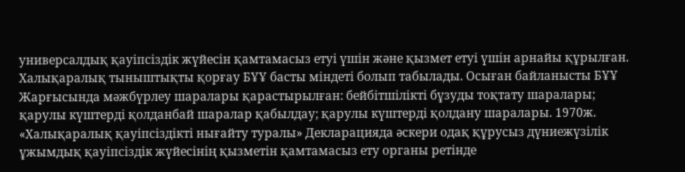универсалдық қауіпсіздік жүйесін қамтамасыз етуі үшін және қызмет етуі үшін арнайы құрылған. Халықаралық тыныштықты қорғау БҰҰ басты міндеті болып табылады. Осыған байланысты БҰҰ Жарғысында мәжбүрлеу шаралары қарастырылған: бейбітшілікті бұзуды тоқтату шаралары; қарулы күштерді қолданбай шаралар қабылдау; қарулы күштерді қолдану шаралары. 1970ж. «Халықаралық қауіпсіздікті нығайту туралы» Декларацияда әскери одақ құрусыз дүниежүзілік ұжымдық қауіпсіздік жүйесінің қызметін қамтамасыз ету органы ретінде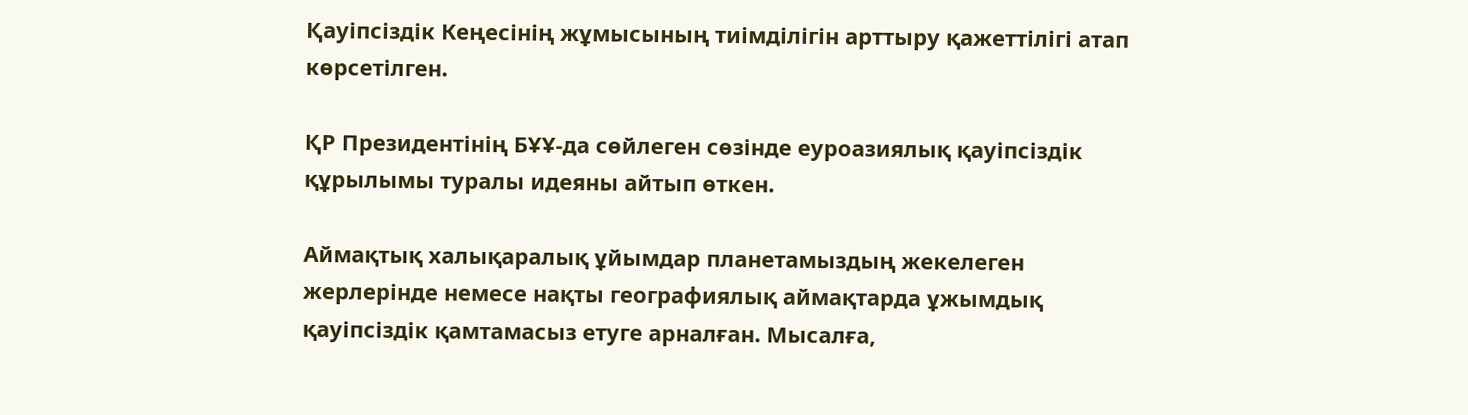Қауіпсіздік Кеңесінің жұмысының тиімділігін арттыру қажеттілігі атап көрсетілген.

ҚР Президентінің БҰҰ-да сөйлеген сөзінде еуроазиялық қауіпсіздік құрылымы туралы идеяны айтып өткен.

Аймақтық халықаралық ұйымдар планетамыздың жекелеген жерлерінде немесе нақты географиялық аймақтарда ұжымдық қауіпсіздік қамтамасыз етуге арналған. Мысалға,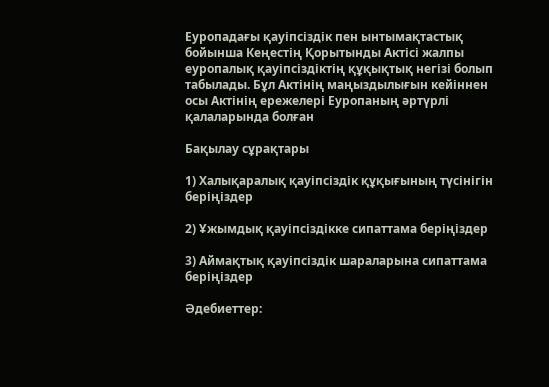Еуропадағы қауіпсіздік пен ынтымақтастық бойынша Кеңестің Қорытынды Актісі жалпы еуропалық қауіпсіздіктің құқықтық негізі болып табылады. Бұл Актінің маңыздылығын кейіннен осы Актінің ережелері Еуропаның әртүрлі қалаларында болған

Бақылау сұрақтары

1) Халықаралық қауіпсіздік құқығының түсінігін беріңіздер

2) Ұжымдық қауіпсіздікке сипаттама беріңіздер

3) Аймақтық қауіпсіздік шараларына сипаттама беріңіздер

Әдебиеттер: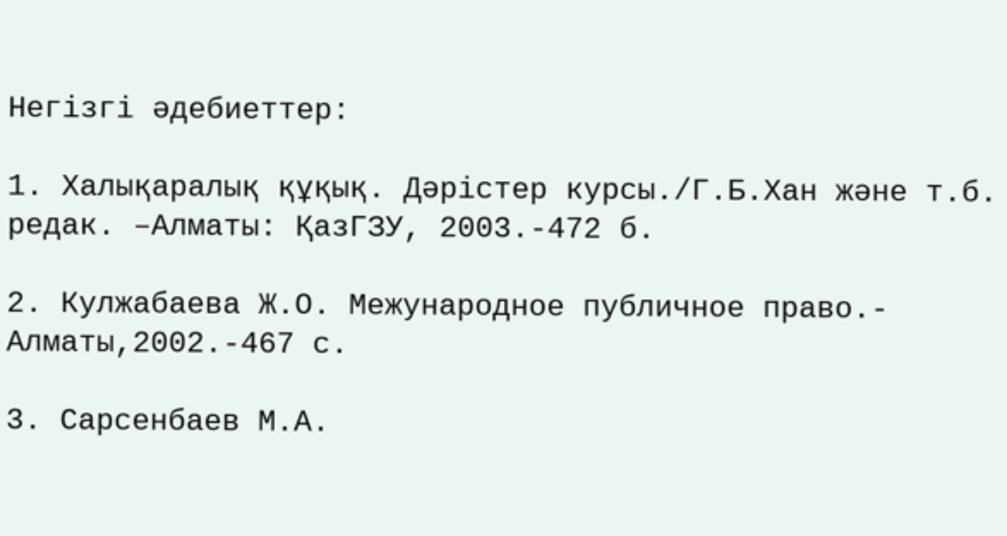Негізгі әдебиеттер:

1. Халықаралық құқық. Дәрістер курсы./Г.Б.Хан және т.б. редак. –Алматы: ҚазГЗУ, 2003.-472 б.

2. Кулжабаева Ж.О. Межународное публичное право.- Алматы,2002.-467 с.

3. Сарсенбаев М.А.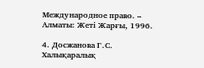Международное право. – Алматы: Жеті Жарғы, 1996.

4. Досжанова Г.С. Халықаралық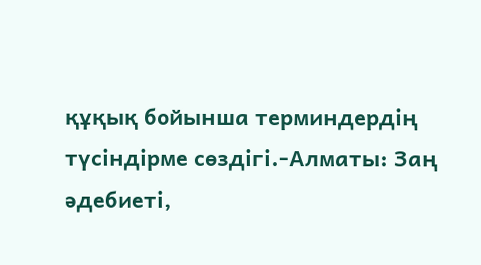құқық бойынша терминдердің түсіндірме сөздігі.-Алматы: Заң әдебиеті,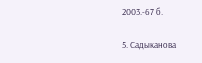2003.-67 б.

5. Садыканова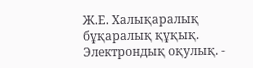Ж.Е. Халықаралық бұқаралық құқық. Электрондық оқулық. -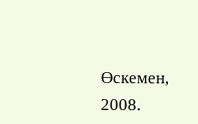Өскемен, 2008.